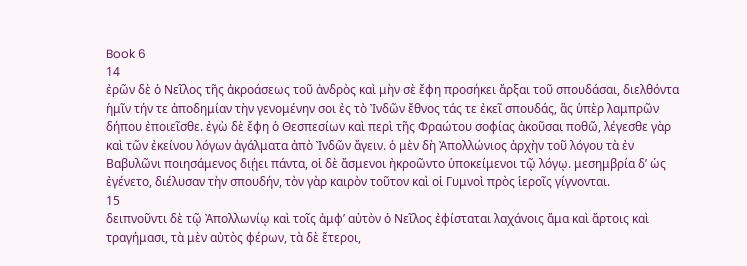Book 6
14
ἐρῶν δὲ ὁ Νεῖλος τῆς ἀκροάσεως τοῦ ἀνδρὸς καὶ μὴν σὲ ἔφη προσήκει ἄρξαι τοῦ σπουδάσαι, διελθόντα ἡμῖν τήν τε ἀποδημίαν τὴν γενομένην σοι ἐς τὸ Ἰνδῶν ἔθνος τάς τε ἐκεῖ σπουδάς, ἃς ὑπὲρ λαμπρῶν δήπου ἐποιεῖσθε. ἐγὼ δὲ ἔφη ὁ Θεσπεσίων καὶ περὶ τῆς Φραώτου σοφίας ἀκοῦσαι ποθῶ, λέγεσθε γὰρ καὶ τῶν ἐκείνου λόγων ἀγάλματα ἀπὸ Ἰνδῶν ἄγειν. ὁ μὲν δὴ Ἀπολλώνιος ἀρχὴν τοῦ λόγου τὰ ἐν Βαβυλῶνι ποιησάμενος διῄει πάντα, οἱ δὲ ἄσμενοι ἠκροῶντο ὑποκείμενοι τῷ λόγῳ. μεσημβρία δʼ ὡς ἐγένετο, διέλυσαν τὴν σπουδήν, τὸν γὰρ καιρὸν τοῦτον καὶ οἱ Γυμνοὶ πρὸς ἱεροῖς γίγνονται.
15
δειπνοῦντι δὲ τῷ Ἀπολλωνίῳ καὶ τοῖς ἀμφʼ αὐτὸν ὁ Νεῖλος ἐφίσταται λαχάνοις ἅμα καὶ ἄρτοις καὶ τραγήμασι, τὰ μὲν αὐτὸς φέρων, τὰ δὲ ἕτεροι,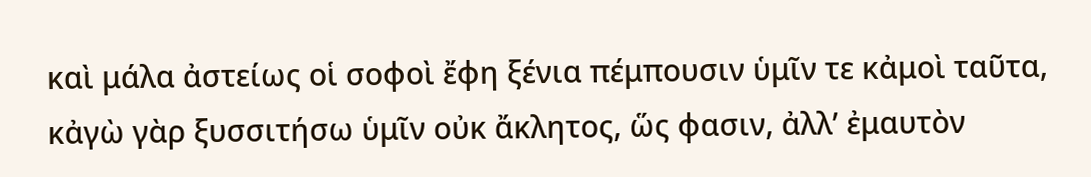καὶ μάλα ἀστείως οἱ σοφοὶ ἔφη ξένια πέμπουσιν ὑμῖν τε κἀμοὶ ταῦτα, κἀγὼ γὰρ ξυσσιτήσω ὑμῖν οὐκ ἄκλητος, ὥς φασιν, ἀλλʼ ἐμαυτὸν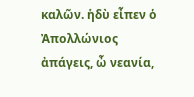καλῶν. ἡδὺ εἶπεν ὁ Ἀπολλώνιος ἀπάγεις, ὦ νεανία,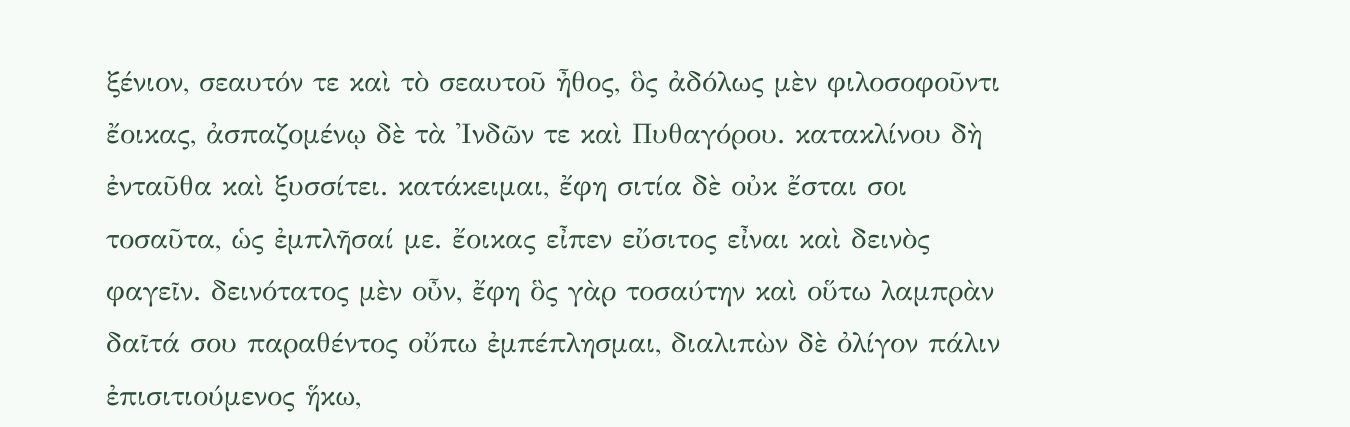ξένιον, σεαυτόν τε καὶ τὸ σεαυτοῦ ἦθος, ὃς ἀδόλως μὲν φιλοσοφοῦντι ἔοικας, ἀσπαζομένῳ δὲ τὰ Ἰνδῶν τε καὶ Πυθαγόρου. κατακλίνου δὴ ἐνταῦθα καὶ ξυσσίτει. κατάκειμαι, ἔφη σιτία δὲ οὐκ ἔσται σοι τοσαῦτα, ὡς ἐμπλῆσαί με. ἔοικας εἶπεν εὔσιτος εἶναι καὶ δεινὸς φαγεῖν. δεινότατος μὲν οὖν, ἔφη ὃς γὰρ τοσαύτην καὶ οὕτω λαμπρὰν δαῖτά σου παραθέντος οὔπω ἐμπέπλησμαι, διαλιπὼν δὲ ὀλίγον πάλιν ἐπισιτιούμενος ἥκω,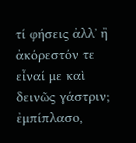τί φήσεις ἀλλʼ ἢ ἀκόρεστόν τε εἶναί με καὶ δεινῶς γάστριν; ἐμπίπλασο,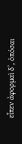εἶπεν ἀφορμαὶ δʼ, ὁπόσαι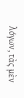λόγων, τὰς μὲν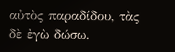αὐτὸς παραδίδου, τὰς δὲ ἐγὼ δώσω.